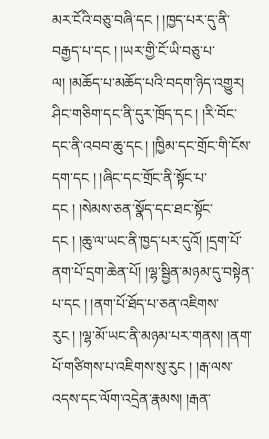མར་ངོའི་བཅུ་བཞི་དང ། །ཁྱད་པར་དུ་ནི་བརྒྱད་པ་དང ། །ཡར་གྱི་ངོ་ཡི་བཅུ་པ་ལ། །མཆོད་པ་མཆོད་པའི་བདག་ཉིད་འགྱུར། ཤིང་གཅིག་དང་ནི་དུར་ཁྲོད་དང ། །རི་བོང་དང་ནི་འབབ་ཆུ་དང ། །ཁྱིམ་དང་གྲོང་གི་ངོས་དག་དང ། །ཞིང་དང་གྲོང་ནི་སྟོང་པ་དང ། །སེམས་ཅན་སྣོད་དང་ཐང་སྟོང་དང ། །ཆུ་ལ་ཡང་ནི་ཁྱད་པར་དུའོ། །དྲག་པོ་ནག་པོ་དྲག་ཆེན་པོ། །ལྷ་སྦྱིན་མཉམ་དུ་བསྟེན་པ་དང ། །ནག་པོ་ཐོད་པ་ཅན་འཇིགས་རུང ། །ལྷ་མོ་ཡང་ནི་མཉམ་པར་གནས། །ནག་པོ་གཙིགས་པ་འཇིགས་སུ་རུང ། །རྒ་ལས་འདས་དང་ལོག་འདྲེན་རྣམས། །རྒན་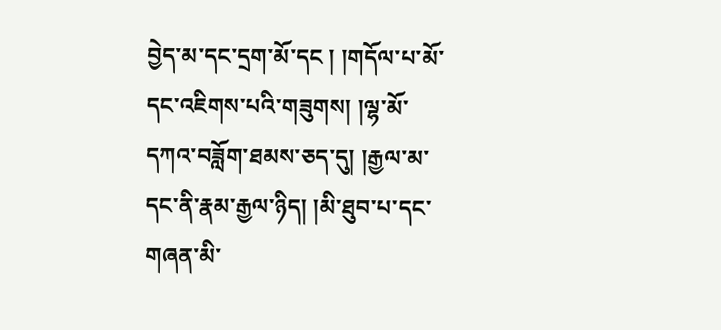བྱེད་མ་དང་དྲག་མོ་དང ། །གདོལ་པ་མོ་དང་འཇིགས་པའི་གཟུགས། །ལྷ་མོ་དཀའ་བཟློག་ཐམས་ཅད་དུ། །རྒྱལ་མ་དང་ནི་རྣམ་རྒྱལ་ཉིད། །མི་ཐུབ་པ་དང་གཞན་མི་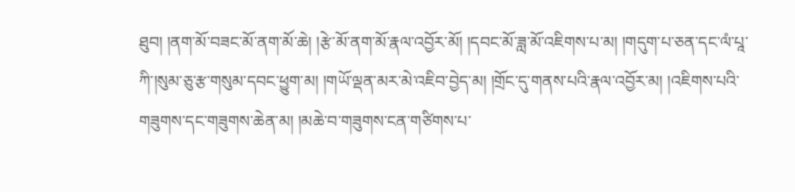ཐུབ། །ནག་མོ་བཟང་མོ་ནག་མོ་ཆེ། །རྩེ་མོ་ནག་མོ་རྣལ་འབྱོར་མོ། །དབང་མོ་ཟླ་མོ་འཇིགས་པ་མ། །གདུག་པ་ཅན་དང་ལཾ་པཱ་ཀི་།སུམ་ཅུ་རྩ་གསུམ་དབང་ཕྱུག་མ། །གཡོ་ལྡན་མར་མེ་འཇིབ་བྱེད་མ། །གྲོང་དུ་གནས་པའི་རྣལ་འབྱོར་མ། །འཇིགས་པའི་གཟུགས་དང་གཟུགས་ཆེན་མ། །མཆེ་བ་གཟུགས་ངན་གཙིགས་པ་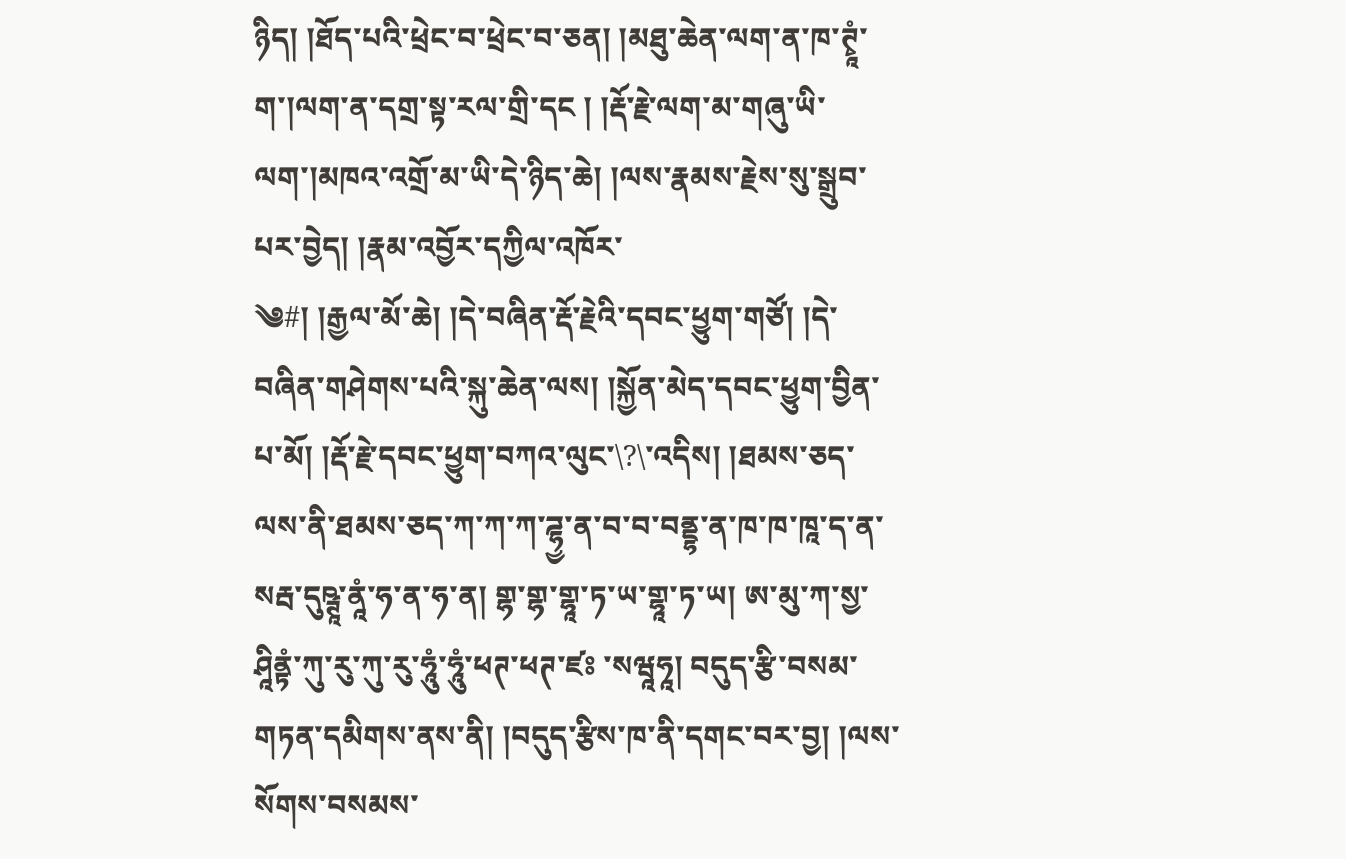ཉིད། །ཐོད་པའི་ཕྲེང་བ་ཕྲེང་བ་ཅན། །མཐུ་ཆེན་ལག་ན་ཁ་ཊྭཱཾ་ག་།ལག་ན་དགྲ་སྟ་རལ་གྲི་དང ། །རྡོ་རྗེ་ལག་མ་གཞུ་ཡི་ལག་།མཁའ་འགྲོ་མ་ཡི་དེ་ཉིད་ཆེ། །ལས་རྣམས་རྗེས་སུ་སྒྲུབ་པར་བྱེད། །རྣམ་འབྱོར་དཀྱིལ་འཁོར་
༄#། །རྒྱལ་མོ་ཆེ། །དེ་བཞིན་རྡོ་རྗེའི་དབང་ཕྱུག་གཙོ། །དེ་བཞིན་གཤེགས་པའི་སྐུ་ཆེན་ལས། །སྐྱོན་མེད་དབང་ཕྱུག་བྱིན་པ་མོ། །རྡོ་རྗེ་དབང་ཕྱུག་བཀའ་ལུང་\?\་འདིས། །ཐམས་ཅད་ལས་ནི་ཐམས་ཅད་ཀ་ཀ་ཀ་ཌྷྱ་ན་བ་བ་བནྡྷ་ན་ཁ་ཁ་ཁཱ་ད་ན་སརྦ་དུཥྚཱ་ནཱཾ་ཧ་ན་ཧ་ན། གྷ་གྷ་གྷཱ་ཏ་ཡ་གྷཱ་ཏ་ཡ། ཨ་མུ་ཀ་སྱ་ཤཱིནྟཾ་ཀུ་རུ་ཀུ་རུ་ཧཱུཾ་ཧཱུཾ་ཕཊ་ཕཊ་ཛཿ ་སཝཱཧཱ། བདུད་རྩི་བསམ་གཏན་དམིགས་ནས་ནི། །བདུད་རྩིས་ཁ་ནི་དགང་བར་བྱ། །ལས་སོགས་བསམས་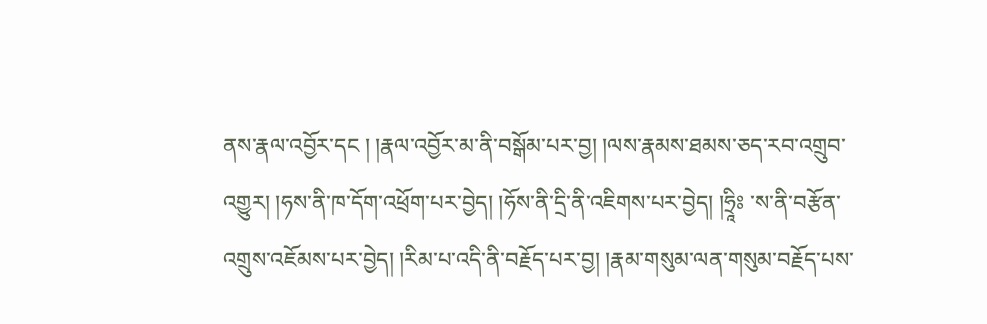ནས་རྣལ་འབྱོར་དང ། །རྣལ་འབྱོར་མ་ནི་བསྒོམ་པར་བྱ། །ལས་རྣམས་ཐམས་ཅད་རབ་འགྲུབ་འགྱུར། །ཧས་ནི་ཁ་དོག་འཕྲོག་པར་བྱེད། །ཧོས་ནི་དྲི་ནི་འཇིགས་པར་བྱེད། །ཧྲཱིཿ ་ས་ནི་བརྩོན་འགྲུས་འཇོམས་པར་བྱེད། །རིམ་པ་འདི་ནི་བརྗོད་པར་བྱ། །རྣམ་གསུམ་ལན་གསུམ་བརྗོད་པས་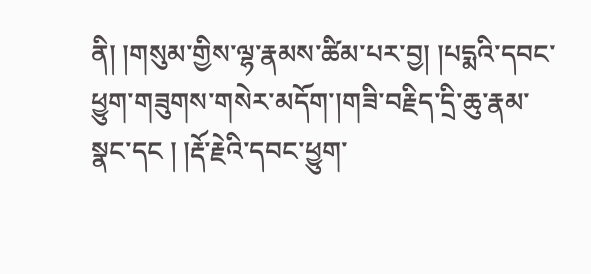ནི། །གསུམ་གྱིས་ལྷ་རྣམས་ཚིམ་པར་བྱ། །པདྨའི་དབང་ཕྱུག་གཟུགས་གསེར་མདོག་།གཟི་བརྗིད་དྲི་ཆུ་རྣམ་སྣང་དང ། །རྡོ་རྗེའི་དབང་ཕྱུག་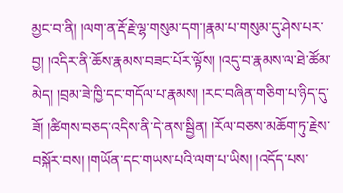མྱང་བ་ནི། །ལག་ན་རྡོ་རྗེ་ལྷ་གསུམ་དག་།རྣམ་པ་གསུམ་དུ་ཤེས་པར་བྱ། །འདིར་ནི་ཆོས་རྣམས་བཟང་པོར་ལྟོས། །འདུ་བ་རྣམས་ལ་ཐེ་ཚོམ་མེད། །བྲམ་ཟེ་ཁྱི་དང་གདོལ་པ་རྣམས། །རང་བཞིན་གཅིག་པ་ཉིད་དུ་ཟོ། །ཚིགས་བཅད་འདིས་ནི་དེ་ནས་སྦྱིན། །རོལ་བཅས་མཆོག་ཏུ་རྗེས་བསྐོར་བས། །གཡོན་དང་གཡས་པའི་ལག་པ་ཡིས། །འདོད་པས་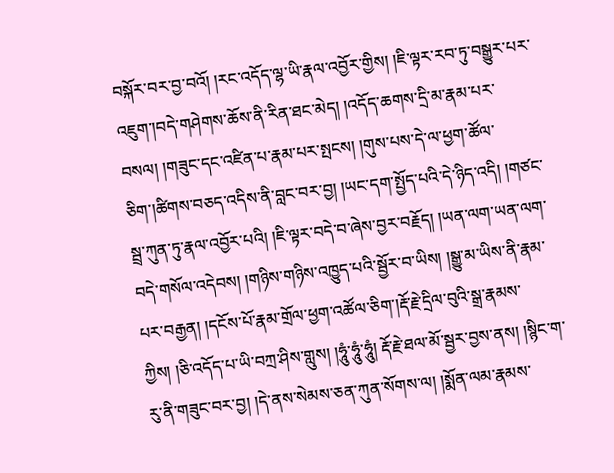བསྐོར་བར་བྱ་བའོ། །རང་འདོད་ལྷ་ཡི་རྣལ་འབྱོར་གྱིས། །ཇི་ལྟར་རབ་ཏུ་བསྒྱུར་པར་འཇུག་།བདེ་གཤེགས་ཆོས་ནི་རིན་ཐང་མེད། །འདོད་ཆགས་དྲི་མ་རྣམ་པར་བསལ། །གཟུང་དང་འཛིན་པ་རྣམ་པར་སྤངས། །གུས་པས་དེ་ལ་ཕྱག་ཚོལ་ཅིག་།ཚིགས་བཅད་འདིས་ནི་བླང་བར་བྱ། །ཡང་དག་སྤྱོད་པའི་དེ་ཉིད་འདི། །གཙང་སྦྲ་ཀུན་ཏུ་རྣལ་འབྱོར་པའི། །ཇི་ལྟར་བདེ་བ་ཞེས་བྱར་བརྗོད། །ཡན་ལག་ཡན་ལག་བདེ་གསོལ་འདེབས། །གཉིས་གཉིས་འཁྱུད་པའི་སྦྱོར་བ་ཡིས། །སྒྱུ་མ་ཡིས་ནི་རྣམ་པར་བརྒྱན། །དངོས་པོ་རྣམ་གྲོལ་ཕྱག་འཚོལ་ཅིག་།རྡོ་རྗེ་དྲིལ་བུའི་སྒྲ་རྣམས་ཀྱིས། །ཅི་འདོད་པ་ཡི་བཀྲ་ཤིས་གླུས། །ཧཱུཾ་ཧཱུཾ་ཧཱུཾ། རྡོ་རྗེ་ཐལ་མོ་སྦྱར་བྱས་ནས། །སྙིང་ག་རུ་ནི་གཟུང་བར་བྱ། །དེ་ནས་སེམས་ཅན་ཀུན་སོགས་ལ། །སྨོན་ལམ་རྣམས་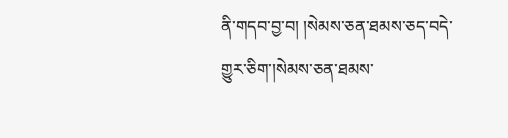ནི་གདབ་བྱ་བ། །སེམས་ཅན་ཐམས་ཅད་བདེ་གྱུར་ཅིག་།སེམས་ཅན་ཐམས་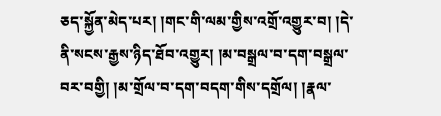ཅད་སྐྱོན་མེད་པར། །གང་གི་ལམ་གྱིས་འགྲོ་འགྱུར་བ། །དེ་ནི་སངས་རྒྱས་ཉིད་ཐོབ་འགྱུར། །མ་བསྒྲལ་བ་དག་བསྒྲལ་བར་བགྱི། །མ་གྲོལ་བ་དག་བདག་གིས་དགྲོལ། །རྣལ་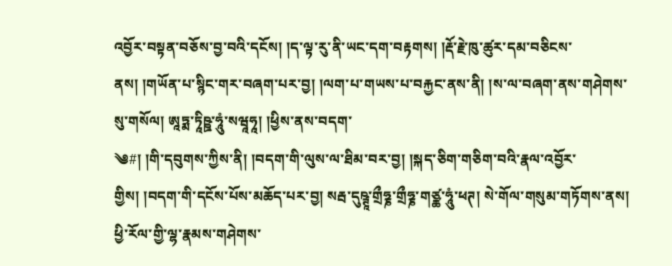འབྱོར་བསྟན་བཅོས་བྱ་བའི་དངོས། །ད་ལྟ་རུ་ནི་ཡང་དག་བརྟགས། །རྡོ་རྗེ་ཁུ་ཚུར་དམ་བཅིངས་ནས། །གཡོན་པ་སྙིང་གར་བཞག་པར་བྱ། །ལག་པ་གཡས་པ་བརྐྱང་ནས་ནི། །ས་ལ་བཞག་ནས་གཤེགས་སུ་གསོལ། ཨཱཏྨ་ཏཱིཥྛ་ཧཱུཾ་སཝཱཧཱ། །ཕྱིས་ནས་བདག་
༄#། །གི་དབུགས་ཀྱིས་ནི། །བདག་གི་ལུས་ལ་ཐིམ་བར་བྱ། །སྐད་ཅིག་གཅིག་བའི་རྣལ་འབྱོར་གྱིས། །བདག་གི་དངོས་པོས་མཆོད་པར་བྱ། སརྦ་དུཥྚཱ་གྲྀཧྞ་གྲྀཧྞ་གཙྪ་ཧཱུཾ་ཕཊ། སེ་གོལ་གསུམ་གཏོགས་ནས། ཕྱི་རོལ་གྱི་ལྷ་རྣམས་གཤེགས་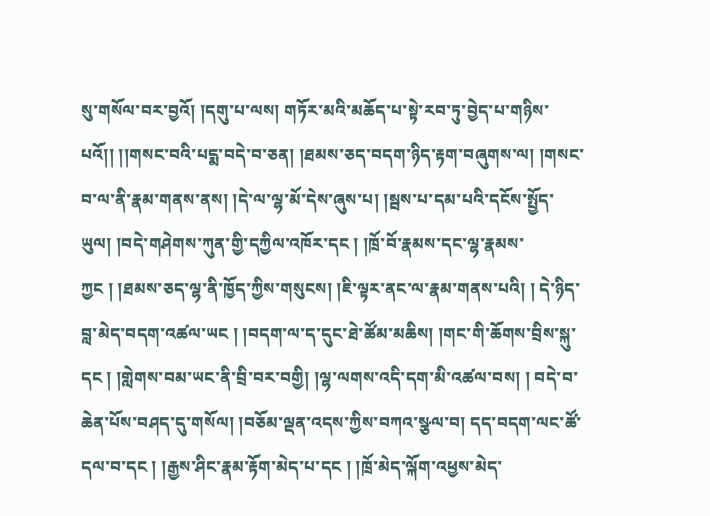སུ་གསོལ་བར་བྱའོ། །དགུ་པ་ལས། གཏོར་མའི་མཆོད་པ་སྟེ་རབ་ཏུ་བྱེད་པ་གཉིས་པའོ།། །།གསང་བའི་པདྨ་བདེ་བ་ཅན། །ཐམས་ཅད་བདག་ཉིད་རྟག་བཞུགས་ལ། །གསང་བ་ལ་ནི་རྣམ་གནས་ནས། །དེ་ལ་ལྷ་མོ་དེས་ཞུས་པ། །སྦས་པ་དམ་པའི་དངོས་སྤྱོད་ཡུལ། །བདེ་གཤེགས་ཀུན་གྱི་དཀྱིལ་འཁོར་དང ། །ཁྲོ་བོ་རྣམས་དང་ལྷ་རྣམས་ཀྱང ། །ཐམས་ཅད་ལྷ་ནི་ཁྱོད་ཀྱིས་གསུངས། །ཇི་ལྟར་ནང་ལ་རྣམ་གནས་པའི། ། དེ་ཉིད་བླ་མེད་བདག་འཚལ་ཡང ། །བདག་ལ་ད་དུང་ཐེ་ཚོམ་མཆིས། །གང་གི་ཆོགས་བྲིས་སྐུ་དང ། །གླེགས་བམ་ཡང་ནི་བྲི་བར་བགྱི། །ལྷ་ལགས་འདི་དག་མི་འཚལ་བས། ། བདེ་བ་ཆེན་པོས་བཤད་དུ་གསོལ། །བཅོམ་ལྡན་འདས་ཀྱིས་བཀའ་སྩལ་བ། དད་བདག་ལང་ཚོ་དལ་བ་དང ། །རྒྱས་ཤིང་རྣམ་རྟོག་མེད་པ་དང ། །ཁྲོ་མེད་ལྐོག་འཕྱས་མེད་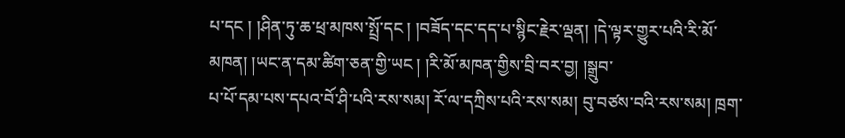པ་དང ། །ཤིན་ཏུ་ཆ་ཕྲ་མཁས་སྤྲོ་དང ། །བཟོད་དང་དད་པ་སྙིང་རྗེར་ལྡན། །དེ་ལྟར་གྱུར་པའི་རི་མོ་མཁན། །ཡང་ན་དམ་ཚིག་ཅན་གྱི་ཡང ། །རི་མོ་མཁན་གྱིས་བྲི་བར་བྱ། །སྒྲུབ་
པ་པོ་དམ་པས་དཔའ་བོ་ཤི་པའི་རས་སམ། རོ་ལ་དཀྲིས་པའི་རས་སམ། བུ་བཙས་བའི་རས་སམ། ཁྲག་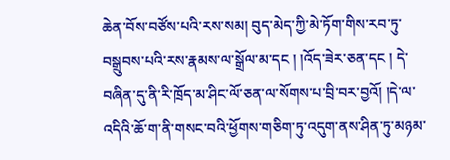ཆེན་བོས་བཙོས་པའི་རས་སམ། བུད་མེད་ཀྱི་མེ་ཏོག་གིས་རབ་ཏུ་བསྒྲུབས་པའི་རས་རྣམས་ལ་སྒྲོལ་མ་དང ། །འོད་ཟེར་ཅན་དང ། དེ་བཞིན་དུ་ནི་རི་ཁྲོད་མ་ཤིང་ལོ་ཅན་ལ་སོགས་པ་བྲི་བར་བྱའོ། །དེ་ལ་འདིའི་ཆོ་ག་ནི་གསང་བའི་ཕྱོགས་གཅིག་ཏུ་འདུག་ནས་ཤིན་ཏུ་མཉམ་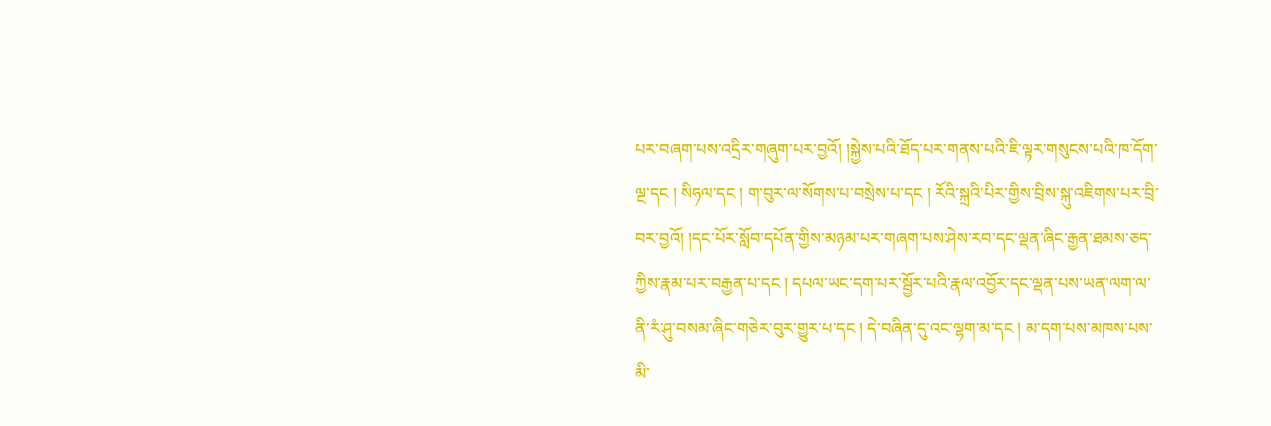པར་བཞག་པས་འདྲིར་གཞུག་པར་བྱའོ། །སྐྱེས་པའི་ཐོད་པར་གནས་པའི་ཇི་ལྟར་གསུངས་པའི་ཁ་དོག་ལྔ་དང ། སིཧལ་དང ། ག་བུར་ལ་སོགས་པ་བསྲེས་པ་དང ། རོའི་སྐྲའི་པིར་གྱིས་བྲིས་སྐུ་འཇིགས་པར་བྲི་བར་བྱའོ། །དང་པོར་སློབ་དཔོན་གྱིས་མཉམ་པར་གཞག་པས་ཤེས་རབ་དང་ལྡན་ཞིང་རྒྱན་ཐམས་ཅད་ཀྱིས་རྣམ་པར་བརྒྱན་པ་དང ། དཔལ་ཡང་དག་པར་སྦྱོར་པའི་རྣལ་འབྱོར་དང་ལྡན་པས་ཡན་ལག་ལ་ནི་རཾ་ཤུ་བསམ་ཞིང་གཅེར་བུར་གྱུར་པ་དང ། དེ་བཞིན་དུ་འང་ལྷག་མ་དང ། མ་དག་པས་མཁས་པས་མི་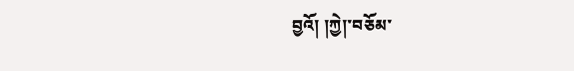བྱའོ། །ཀྱེ།་བཅོམ་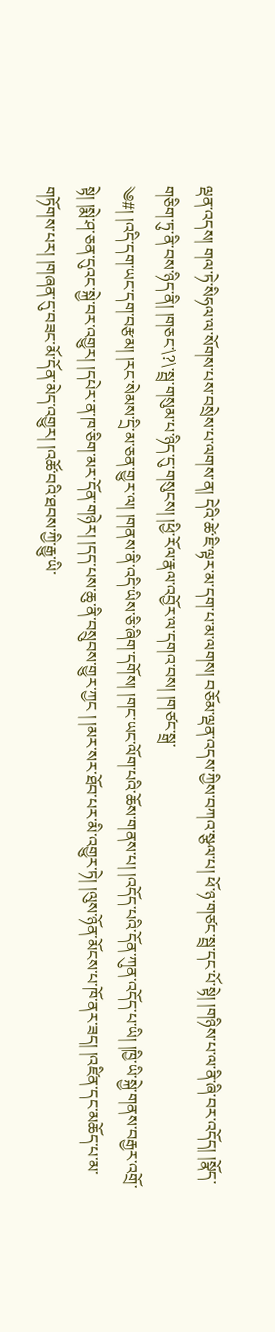ལྡན་འདས། གལ་ཏེ་སིཧལ་ལ་སོགས་པས་བསྲེས་པ་ལགས་ན། དེའི་ཚེ་ཇི་ལྟར་མ་དག་པ་མ་ལགས། བཅོམ་ལྡན་འདས་ཀྱིས་བཀའ་སྩལ་པ། ཕོ་ཉ་གཙང་སྦྲ་དང་པོ་སྟེ། །གཉིས་པ་ལ་ནི་ཞི་བར་འདོད། །སྣོད་གཅིག་ཏུ་ནི་བས་ཉིད་ནི། །གཅང་\?\་སྦྲ་གསུམ་པ་ཉིད་དུ་གསུངས། །ཕྱི་རོལ་རྣལ་འབྱོར་ལ་དགའ་བས། །གཙང་སྒྲ་
༄#། །འདི་དག་ཡང་དག་བརྩམ། །རང་སེམས་དྲི་མ་ཅན་གྱུར་ལ། །གནས་ནི་འདི་ཡིས་ཅི་ཞིག་དགོས། །གང་ཡང་ལོག་པའི་ཆོས་གནས་པ། །འདོད་པའི་དོན་ཀུན་འདོད་པ་ཡི། །ཁྱི་ཡི་སྐྱེ་གནས་བརྒྱར་འགྲོ་སྟེ། །སྨེ་ཤ་ཅན་དུའང་སྐྱེ་བར་འགྱུར། །དཔེར་ན་ཁ་ཅིག་མར་དོན་གཉེར། །དད་པས་ཆུ་ནི་བསྲུབས་གྱུར་ཀྱང ། །མར་སར་ཐོབ་པར་མི་འགྱུར་ཏེ། །ལུས་ཉོན་མོངས་པ་ཁོ་ནར་ཟད། །འཛིན་དང་མཆོད་པ་མ་གཏོགས་པར། །གཞན་དུ་བཟང་མོ་དོན་མེད་འགྱུར། །འཚོ་བའི་ཐབས་ཀྱི་རྒྱུ་ཡི་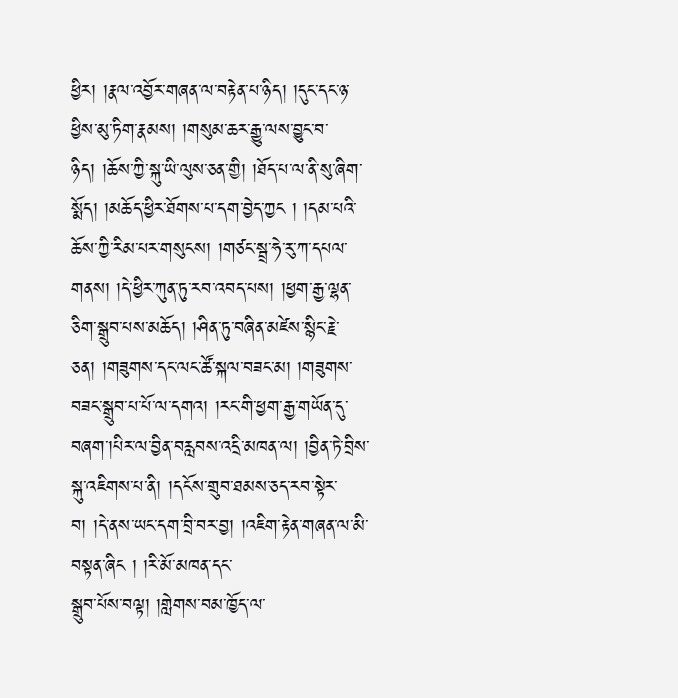ཕྱིར། །རྣལ་འབྱོར་གཞན་ལ་བརྟེན་པ་ཉིད། །དུང་དང་ཉ་ཕྱིས་མུ་ཏིག་རྣམས། །གསུམ་ཆར་རྒྱུ་ལས་བྱུང་བ་ཉིད། །ཆོས་ཀྱི་སྐུ་ཡི་ལུས་ཅན་གྱི། །ཐོད་པ་ལ་ནི་སུ་ཞིག་སྨོད། །མཆོད་ཕྱིར་ཐོགས་པ་དག་བྱེད་ཀྱང ། །དམ་པའི་ཆོས་ཀྱི་རིམ་པར་གསུངས། །གཙང་སྦྲ་ཧེ་རུ་ཀ་དཔལ་གནས། །དེ་ཕྱིར་ཀུན་ཏུ་རབ་འབད་པས། །ཕྱག་རྒྱ་ལྷན་ཅིག་སྒྲུབ་པས་མཆོད། །ཤིན་ཏུ་བཞིན་མཛེས་སྙིང་རྗེ་ཅན། །གཟུགས་དང་ལང་ཚོ་སྐལ་བཟང་མ། །གཟུགས་བཟང་སྒྲུབ་པ་པོ་ལ་དགའ། །རང་གི་ཕྱག་རྒྱ་གཡོན་དུ་བཞག་།པིར་ལ་བྱིན་བརླབས་འདྲི་མཁན་ལ། །བྱིན་ཏེ་བྲིས་སྐུ་འཇིགས་པ་ནི། །དངོས་གྲུབ་ཐམས་ཅད་རབ་སྟེར་བ། །དེ་ནས་ཡང་དག་བྲི་བར་བྱ། །འཇིག་རྟེན་གཞན་ལ་མི་བསྟན་ཞིང ། །རི་མོ་མཁན་དང་
སྒྲུབ་པོས་བལྟ། །གླེགས་བམ་ཁྱོད་ལ་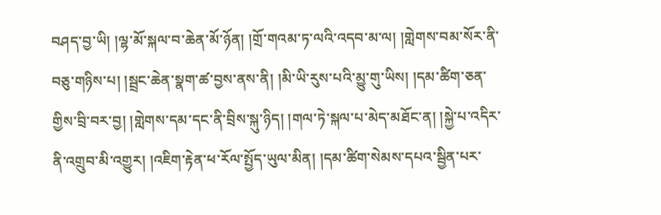བཤད་བྱ་ཡི། །ལྷ་མོ་སྐལ་བ་ཆེན་མོ་ཉོན། །གྲོ་གའམ་ཏ་ལའི་འདབ་མ་ལ། །གླེགས་བམ་སོར་ནི་བཅུ་གཉིས་པ། །སྦྲང་ཆེན་སྣག་ཚ་བྱས་ནས་ནི། །མི་ཡི་རུས་པའི་མྱུ་གུ་ཡིས། །དམ་ཚིག་ཅན་གྱིས་བྲི་བར་བྱ། །གླེགས་དམ་དང་ནི་བྲིས་སྐུ་ཉིད། །གལ་ཏེ་སྐལ་པ་མེད་མཐོང་ན། །སྐྱེ་པ་འདིར་ནི་འགྲུབ་མི་འགྱུར། །འཇིག་རྟེན་ཕ་རོལ་སྤྱོད་ཡུལ་མིན། །དམ་ཚིག་སེམས་དཔའ་སྦྱིན་པར་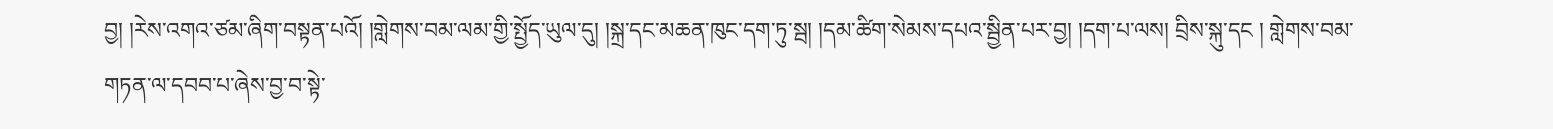བྱ། །རེས་འགའ་ཙམ་ཞིག་བསྟན་པའོ། །གླེགས་བམ་ལམ་གྱི་སྤྱོད་ཡུལ་དུ། །སྐྲ་དང་མཆན་ཁུང་དག་ཏུ་སྦ། །དམ་ཚིག་སེམས་དཔའ་སྦྱིན་པར་བྱ། །དག་པ་ལས། བྲིས་སྐུ་དང ། གླེགས་བམ་གཏན་ལ་དབབ་པ་ཞེས་བྱ་བ་སྟེ་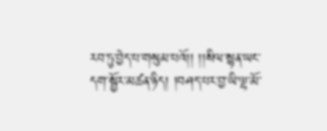རབ་ཏུ་བྱེད་པ་གསུམ་པའོ།། །།སིལ་སྙན་ཡང་དག་སྦྱོར་མཚན་ཉིད། །བཤད་པར་བྱ་ཡི་ལྷ་མོ་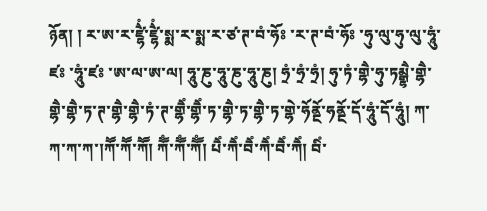ཉོན། ། ར་ཨ་ར་ཛྷཻཾ་ཛྷཻཾ་སྨ་ར་སྨ་ར་ཙ་ཊ་བཾ་ཧོཿ ་ར་ཊ་བཾ་ཧོཿ ་ཧུ་ལུ་ཧུ་ལུ་ཧཱུཾ་ཛཿ ་ཧཱུཾ་ཛཿ ་ཨ་ལ་ཨ་ལ། ཧཱུ་ཎུ་ཧཱུ་ཎུ་ཧཱུ་ཎུ། ཧྲཾ་ཧྲཾ་ཧྲཾ། ཧུ་ཏཾ་གྷཻ་ཧུ་ཏམྒྷཻ་གྷཻ་གྷཻ་གྷཻ་ཏ་ཊ་གྷཻ་གྷཻ་ཏཾ་ཊ་གྷཻཾ་གྷཻཾ་ཏ་གྷཻ་ཏ་གྷཻ་ཏ་གྷེ་ཧོནྔོ་ཧནྔོ་དོ་ཧཱུཾ་དོ་ཧཱུཾ། ཀ་ཀ་ཀ་ཀ་།ཀཽ་ཀཽ་ཀཽ། ཀཽཾ་ཀཽཾ་ཀཽཾ། པཻཾ་ཀཻཾ་བཻཾ་ཀཻཾ་བཻཾ་ཀཻཾ། བིཾ་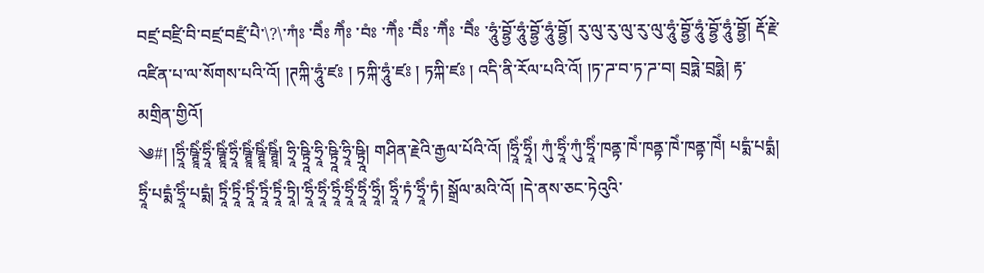བཛྲ་བཛྲི་བི་བཛྲ་བཛྲཾ་པཻ་\?\་ཀཾཿ ་བཻཾཿ ཀཻཾཿ ་བཾཿ ་ཀཻཾཿ ་བཻཾཿ ་ཀཻཾཿ ་བཻཾཿ ་ཧཱུཾ་བྷྱོ་ཧཱུཾ་བྷྱོ་ཧཱུཾ་བྷྱོ། རུ་ལུ་རུ་ལུ་རུ་ལུ་ཧཱུཾ་བྷྱོ་ཧཱུཾ་བྷྱོ་ཧཱུཾ་བྷྱོ། རྡོ་རྗེ་འཛིན་པ་ལ་སོགས་པའི་འོ། །ཊཀྐི་ཧཱུཾ་ཛཿ ། ཏཀྐི་ཧཱུཾ་ཛཿ ། ཏཀྐི་ཛཿ ། འདི་ནི་རོལ་པའི་འོ། །ཏ་ཌ་བ་ཏ་ཌ་བ། བྲཏྨེ་བྲཧྨེ། རྟ་མགྲིན་གྱིའོ།
༄#། །ཧྲཱིཾ་ཥྚྲཱིཾ་ཧྲཱིཾ་ཥྚྲཱིཾ་ཧྲཱིཾ་ཥྚྲཱིཾ་ཥྚྲཱིཾ་ཥྚྲཱིཾ། ཧྲཱི་ཥྟྲཱི་ཧྲཱི་ཥྟྲཱི་ཧྲཱི་ཥྟྲཱི། གཤིན་རྗེའི་རྒྱལ་པོའི་འོ། །ཧྲཱིཾ་ཧྲཱིཾ། ཀུཾ་ཧྲཱིཾ་ཀུཾ་ཧྲཱིཾ་ཁནྟ་ཁེཾ་ཁནྟ་ཁེཾ་ཁནྟ་ཁེཾ། པདྨཾ་པདྨཾ། ཧྲཱིཾ་པདྨཾ་ཧྲཱིཾ་པདྨཾ། ཏྲཱིཾ་ཏྲཱིཾ་ཏྲཱིཾ་ཏྲཱིཾ་ཏྲཱིཾ་ཏྲཱི།་ཧྲཱིཾ་ཧྲཱིཾ་ཧྲཱིཾ་ཧྲཱིཾ་ཧྲཱིཾ་ཧྲཱིཾ། ཧྲཱིཾ་ཏཾ་ཧྲཱིཾ་ཏཾ། སྒྲོལ་མའི་འོ། །དེ་ནས་ཅང་ཏེའུའི་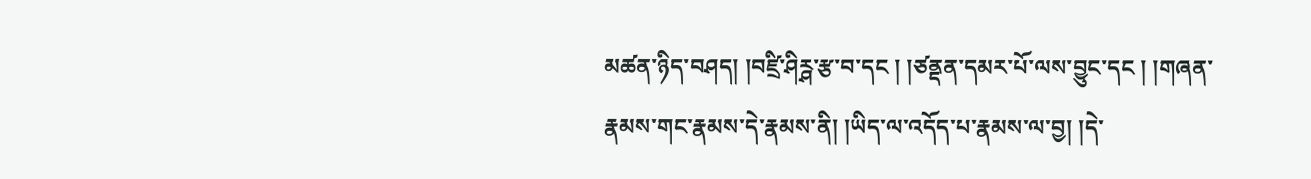མཚན་ཉིད་བཤད། །བཛྲི་ཤིཪྴ་རྩ་བ་དང ། །ཙནྡན་དམར་པོ་ལས་བྱུང་དང ། །གཞན་རྣམས་གང་རྣམས་དེ་རྣམས་ནི། །ཡིད་ལ་འདོད་པ་རྣམས་ལ་བྱ། །དེ་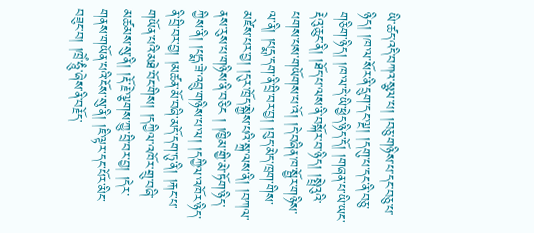ཡི་ཚད་འདི་བཀའ་སྩལ་པ། །བཅུ་གཉིས་པ་དང་བཅུ་པ་ཉིད། །ཁ་ལ་སོར་ནི་དྲུག་དང་ལྔ། །དགུ་པ་དང་ནི་བཅུ་གཅིག་ཉིད། །ཁ་ལ་དེ་ཡི་ཕྱེད་ཉིད་དོ། །གཞན་པ་ཡི་ཡང་རྡེའུ་ཆུང་ནི། །ཐོད་པ་ལས་ནི་བསྐོར་བ་ཉིད། །སྤྲེའུའི་པགས་པས་གཡོགས་པ་འོ། །དེ་བཞིན་ཁ་སྦྱོར་གཉིས་ལ་ནི། །པདྨ་དག་ནི་བྲི་བར་བྱ། །བུད་མེད་ཁྲག་གིས་མཛེས་པར་བྱ། །དུར་ཁྲོད་སྐྱེས་པའི་སྐྲ་ལས་ནི། །བཀལ་ནས་རུས་པ་གཉིས་ནི་བཅིང ། །ཁྱིམ་གྱི་མེ་ཏོག་ཉིད་ཀྱིས་ནི། །པདྨ་ཟེ་འབྲུ་གཉིས་པ་ལ། །དཀྱིལ་འཁོར་ཉིད་ནི་བྲི་བར་བྱ། །མཚན་མོ་བཞི་མདོ་དག་ཏུ་ནི། །རྐང་པ་གཡོན་པའི་མཐེ་བོང་གིས། །དཀྱིལ་འཁོར་གྲུ་བཞི་མཚམས་སུ་ནི། །རྡོ་རྗེ་ལྕགས་ཀྱུ་བྲི་བར་བྱ། །དེར་གནས་གཡོན་པའི་ངོས་སུ་ནི། །ཇི་ལྟར་དང་པོར་མིང་བཟུང་བ། །ཁྲེཾ་ཧཱུཾ་ཞེས་ནི་བརྗོད་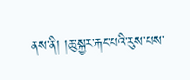ནས་ནི། །ཆུ་སྐྱར་རྐང་པའི་རུས་པས་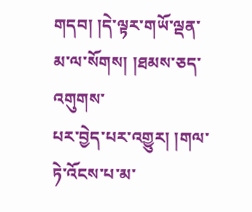གདབ། །དེ་ལྟར་གཡོ་ལྡན་མ་ལ་སོགས། །ཐམས་ཅད་འགུགས་
པར་བྱེད་པར་འགྱུར། །གལ་ཏེ་འོངས་པ་མ་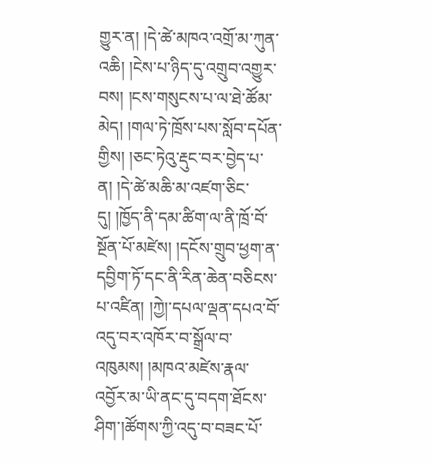གྱུར་ན། །དེ་ཚེ་མཁའ་འགྲོ་མ་ཀུན་འཆི། །ངེས་པ་ཉིད་དུ་འགྲུབ་འགྱུར་བས། །ངས་གསུངས་པ་ལ་ཐེ་ཚོམ་མེད། །གལ་ཏེ་ཁྲོས་པས་སློབ་དཔོན་གྱིས། །ཅང་ཏེའུ་རྡུང་བར་བྱེད་པ་ན། །དེ་ཚེ་མཆི་མ་འཛག་ཅིང་དུ། །ཁྱོད་ནི་དམ་ཚིག་ལ་ནི་ཁྲོ་བོ་སྔོན་པོ་མཛེས། །དངོས་གྲུབ་ཕྱག་ན་དབྱིག་ཏོ་དང་ནི་རིན་ཆེན་བཅིངས་པ་འཛིན། །ཀྱེ།་དཔལ་ལྡན་དཔའ་བོ་འདུ་བར་འཁོར་བ་སྒྲོལ་བ་འཁུམས། །མཁའ་མཛེས་རྣལ་འབྱོར་མ་ཡི་ནང་དུ་བདག་ཐོངས་ཤིག་།ཚོགས་ཀྱི་འདུ་བ་བཟང་པོ་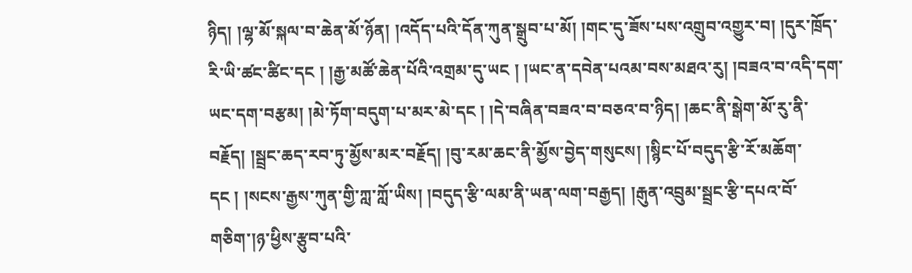ཉིད། །ལྷ་མོ་སྐལ་བ་ཆེན་མོ་ཉོན། །འདོད་པའི་དོན་ཀུན་སྒྲུབ་པ་མོ། །གང་དུ་ཟོས་པས་འགྲུབ་འགྱུར་བ། །དུར་ཁྲོད་རི་ཡི་ཚང་ཚིང་དང ། །རྒྱ་མཚོ་ཆེན་པོའི་འགྲམ་དུ་ཡང ། །ཡང་ན་དབེན་པའམ་བས་མཐའ་རུ། །བཟའ་བ་འདི་དག་ཡང་དག་བརྩམ། །མེ་ཏོག་བདུག་པ་མར་མེ་དང ། །དེ་བཞིན་བཟའ་བ་བཅའ་བ་ཉིད། །ཆང་ནི་སྒེག་མོ་རུ་ནི་བརྗོད། །སྦྲང་ཆད་རབ་ཏུ་མྱོས་མར་བརྗོད། །བུ་རམ་ཆང་ནི་མྱོས་བྱེད་གསུངས། །སྙིང་པོ་བདུད་རྩི་རོ་མཆོག་དང ། །སངས་རྒྱས་ཀུན་གྱི་ཀླ་ཀློ་ཡིས། །བདུད་རྩི་ལམ་ནི་ཡན་ལག་བརྒྱད། །རྒུན་འབྲུམ་སྦྲང་རྩི་དཔའ་བོ་གཅིག་།ཉ་ཕྱིས་རྩུབ་པའི་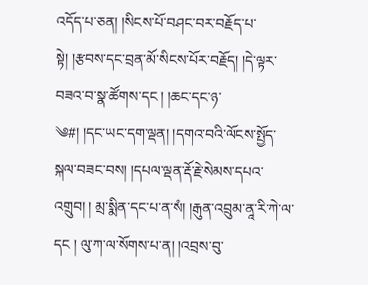འདོད་པ་ཅན། །སིངས་པོ་བཤང་བར་བརྗོད་པ་སྟེ། །རྩབས་དང་བྲན་མོ་སིངས་པོར་བརྗོད། །དེ་ལྟར་བཟའ་བ་སྣ་ཚོགས་དང ། །ཆང་དང་ཉ་
༄#། །དང་ཡང་དག་ལྡན། །དགའ་བའི་ལོངས་སྤྱོད་སྐལ་བཟང་བས། །དཔལ་ལྡན་རྡོ་རྗེ་སེམས་དཔའ་འགྲུབ། ། མྲ་སྨིན་དང་པ་ན་སཾ། །རྒུན་འབྲུམ་ནཱ་རི་ཀེ་ལ་དང ། ལུ་ཀ་ལ་སོགས་པ་ན། །འབྲས་བུ་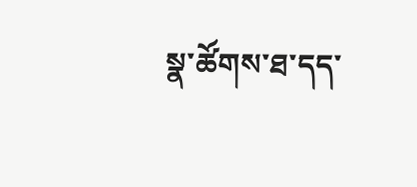སྣ་ཚོགས་ཐ་དད་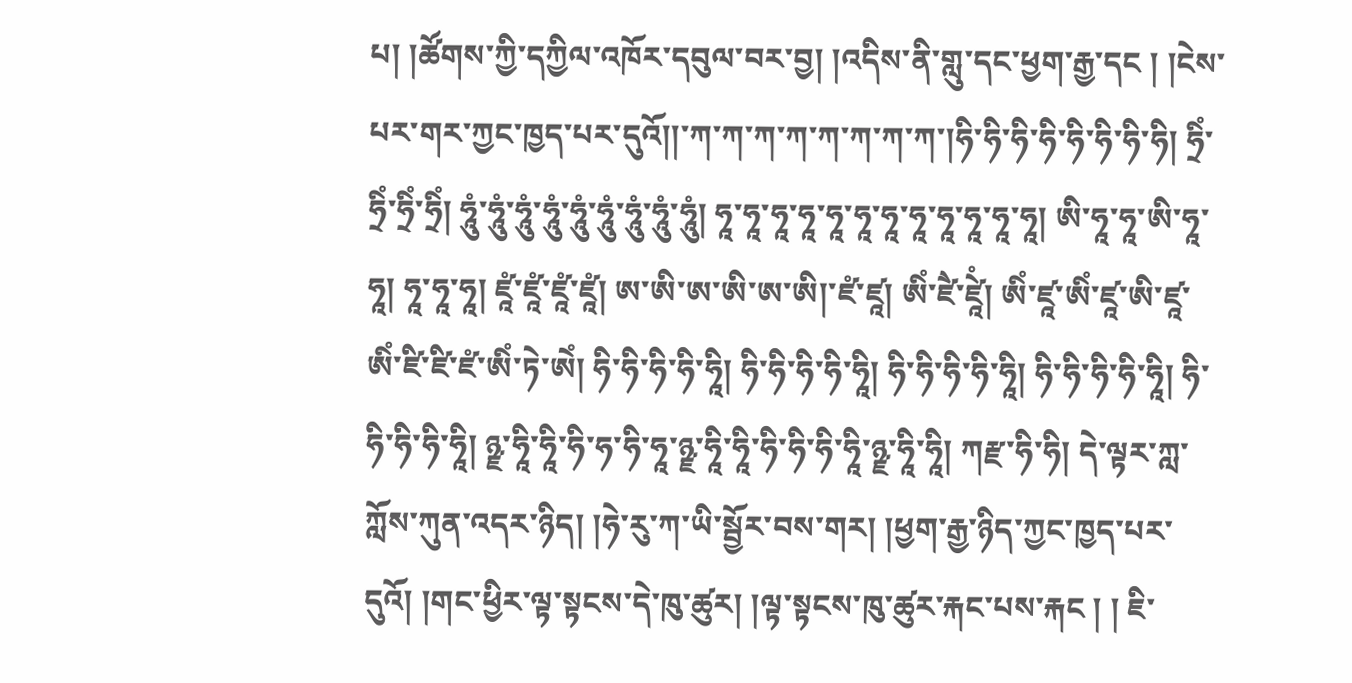པ། །ཚོགས་ཀྱི་དཀྱིལ་འཁོར་དབུལ་བར་བྱ། །འདིས་ནི་གླུ་དང་ཕྱག་རྒྱ་དང ། །ངེས་པར་གར་ཀྱང་ཁྱད་པར་དུའོ།།་ཀ་ཀ་ཀ་ཀ་ཀ་ཀ་ཀ་ཀ་།ཧི་ཧི་ཧི་ཧི་ཧི་ཧི་ཧི་ཧི། ཧྲིཾ་ཧྲིཾ་ཧྲིཾ་ཧྲིཾ། ཧཱུཾ་ཧཱུཾ་ཧཱུཾ་ཧཱུཾ་ཧཱུཾ་ཧཱུཾ་ཧཱུཾ་ཧཱུཾ་ཧཱུཾ། ཧཱ་ཧཱ་ཧཱ་ཧཱ་ཧཱ་ཧཱ་ཧཱ་ཧཱ་ཧཱ་ཧཱ་ཧཱ་ཧཱ། ཨི་ཧཱ་ཧཱ་ཨི་ཧཱ་ཧཱ། ཧཱ་ཧཱ་ཧཱ། ཛཱཾ་ཛཱཾ་ཛཱཾ་ཛཱཾ། ཨ་ཨི་ཨ་ཨི་ཨ་ཨི།་ཛཾ་ཛཱ། ཨིཾ་ཛཻ་ཛཱེཾ། ཨིཾ་ཛཱ་ཨིཾ་ཛཱ་ཨི་ཛཱ་ཨིཾ་ཛི་ཛི་ཛཾ་ཨིཾ་ཏེ་ཨེཾ། ཧི་ཧི་ཧི་ཧི་ཧཱི། ཧི་ཧི་ཧི་ཧི་ཧཱི། ཧི་ཧི་ཧི་ཧི་ཧཱི། ཧི་ཧི་ཧི་ཧི་ཧཱི། ཧི་ཧི་ཧི་ཧི་ཧཱི། ཉྫ་ཧཱི་ཧཱི་ཧི་ཧ་ཧི་ཧཱ་ཉྫ་ཧཱི་ཧཱི་ཧི་ཧི་ཧི་ཧཱི་ཉྫ་ཧཱི་ཧཱི། ཀརྫ་ཧི་ཧི། དེ་ལྟར་ཀླ་ཀློས་ཀུན་འདར་ཉིད། །ཧེ་རུ་ཀ་ཡི་སྦྱོར་བས་གར། །ཕྱག་རྒྱ་ཉིད་ཀྱང་ཁྱད་པར་དུའོ། །གང་ཕྱིར་ལྟ་སྟངས་དེ་ཁུ་ཚུར། །ལྟ་སྟངས་ཁུ་ཚུར་རྐང་པས་རྐང ། ། ཇི་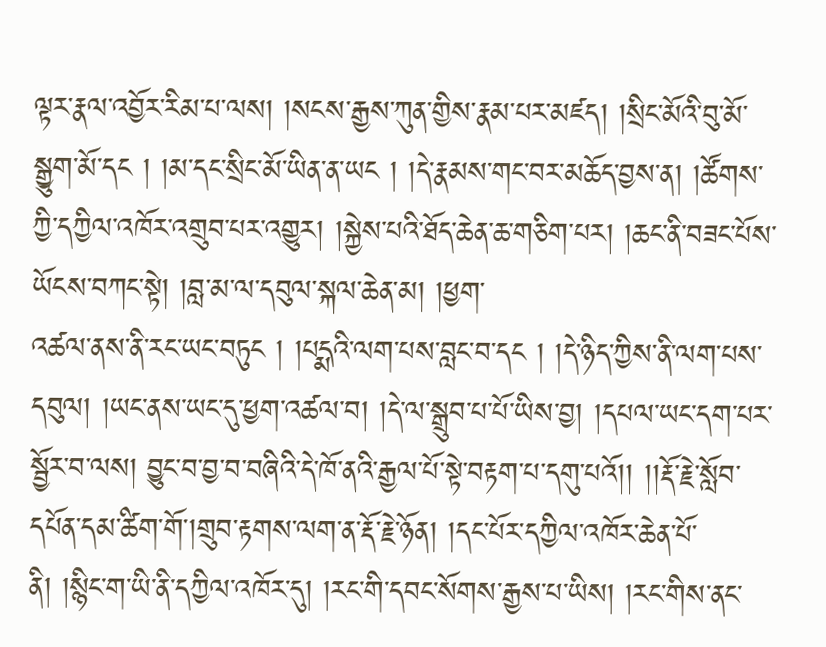ལྟར་རྣལ་འབྱོར་རིམ་པ་ལས། །སངས་རྒྱས་ཀུན་གྱིས་རྣམ་པར་མཛད། །སྲིང་མོའི་བུ་མོ་སྒྱུག་མོ་དང ། །མ་དང་སྲིང་མོ་ཡིན་ན་ཡང ། །དེ་རྣམས་གང་བར་མཆོད་བྱས་ན། །ཚོགས་ཀྱི་དཀྱིལ་འཁོར་འགྲུབ་པར་འགྱུར། །སྐྱེས་པའི་ཐོད་ཆེན་ཆ་གཅིག་པར། །ཆང་ནི་བཟང་པོས་ཡོངས་བཀང་སྟེ། །བླ་མ་ལ་དབུལ་སྐལ་ཆེན་མ། །ཕྱག་
འཚལ་ནས་ནི་རང་ཡང་བཏུང ། །པདྨའི་ལག་པས་བླང་བ་དང ། །དེ་ཉིད་ཀྱིས་ནི་ལག་པས་དབུལ། །ཡང་ནས་ཡང་དུ་ཕྱག་འཚལ་བ། །དེ་ལ་སྒྲུབ་པ་པོ་ཡིས་བྱ། །དཔལ་ཡང་དག་པར་སྦྱོར་བ་ལས། བྱུང་བ་བྱ་བ་བཞིའི་དེ་ཁོ་ནའི་རྒྱལ་པོ་སྟེ་བརྟག་པ་དགུ་པའོ།། །།རྡོ་རྗེ་སློབ་དཔོན་དམ་ཚིག་གོ་།གྲུབ་རྟགས་ལག་ན་རྡོ་རྗེ་ཉོན། །དང་པོར་དཀྱིལ་འཁོར་ཆེན་པོ་ནི། །སྙིང་ག་ཡི་ནི་དཀྱིལ་འཁོར་དུ། །རང་གི་དབང་སོགས་རྒྱས་པ་ཡིས། །རང་གིས་ནང་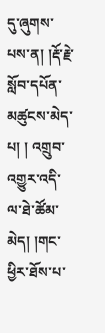དུ་ཞུགས་པས་ན། །རྡོ་རྗེ་སློབ་དཔོན་མཚུངས་མེད་པ། ། འགྲུབ་འགྱུར་འདི་ལ་ཐེ་ཚོམ་མེད། །གང་ཕྱིར་ཐོས་པ་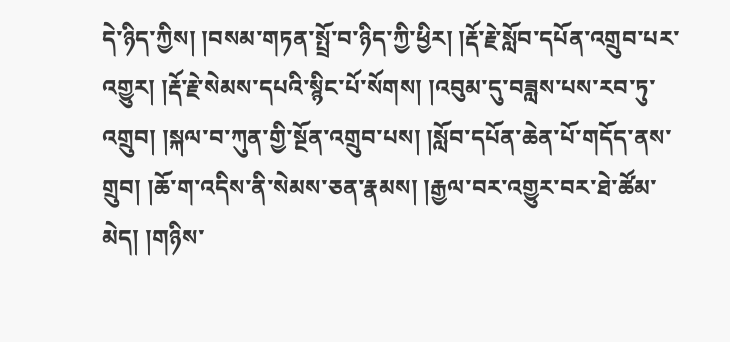དེ་ཉིད་ཀྱིས། །བསམ་གཏན་སྤྲོ་བ་ཉིད་ཀྱི་ཕྱིར། །རྡོ་རྗེ་སློབ་དཔོན་འགྲུབ་པར་འགྱུར། །རྡོ་རྗེ་སེམས་དཔའི་སྙིང་པོ་སོགས། །འབུམ་དུ་བཟླས་པས་རབ་ཏུ་འགྲུབ། །སྐལ་བ་ཀུན་གྱི་སྔོན་འགྲུབ་པས། །སློབ་དཔོན་ཆེན་པོ་གདོད་ནས་གྲུབ། །ཆོ་ག་འདིས་ནི་སེམས་ཅན་རྣམས། །རྒྱལ་བར་འགྱུར་བར་ཐེ་ཚོམ་མེད། །གཉིས་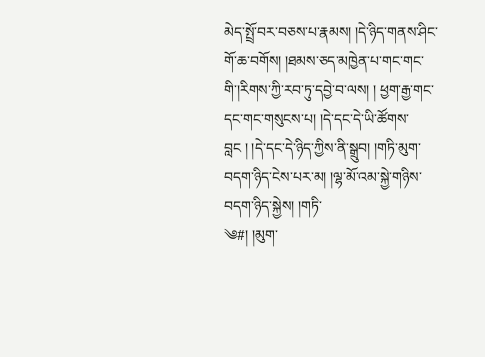མེད་སྤྲོ་བར་བཅས་པ་རྣམས། །དེ་ཉིད་གནས་ཤིང་གོ་ཆ་བགོས། །ཐམས་ཅད་མཁྱེན་པ་གང་གང་གི་།རིགས་ཀྱི་རབ་ཏུ་དབྱེ་བ་ལས། ། ཕྱག་རྒྱ་གང་དང་གང་གསུངས་པ། །དེ་དང་དེ་ཡི་ཚོགས་བླང ། །དེ་དང་དེ་ཉིད་ཀྱིས་ནི་སྒྲུབ། །གཏི་མུག་བདག་ཉིད་ངེས་པར་མ། །ལྷ་མོ་འམ་སྐྱེ་གཉིས་བདག་ཉིད་སྐྱེས། །གཏི་
༄#། །མུག་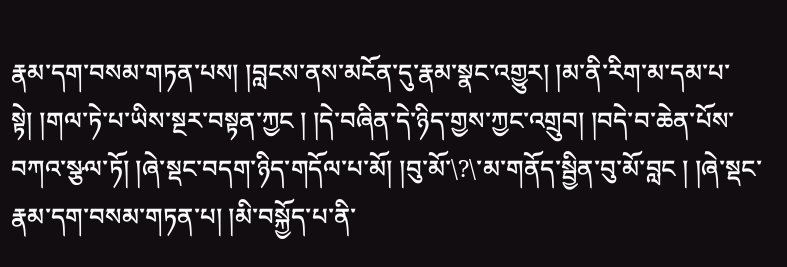རྣམ་དག་བསམ་གཏན་པས། །བླངས་ནས་མངོན་དུ་རྣམ་སྣང་འགྱུར། །མ་ནི་རིག་མ་དམ་པ་སྟེ། །གལ་ཏེ་པ་ཡིས་སྔར་བསྟན་ཀྱང ། །དེ་བཞིན་དེ་ཉིད་གྱས་ཀྱང་འགྲུབ། །བདེ་བ་ཆེན་པོས་བཀའ་སྩལ་ཏོ། །ཞེ་སྡང་བདག་ཉིད་གདོལ་པ་མོ། །བུ་མོ་\?\་མ་གནོད་སྦྱིན་བུ་མོ་བླང ། །ཞེ་སྡང་རྣམ་དག་བསམ་གཏན་པ། །མི་བསྐྱོད་པ་ནི་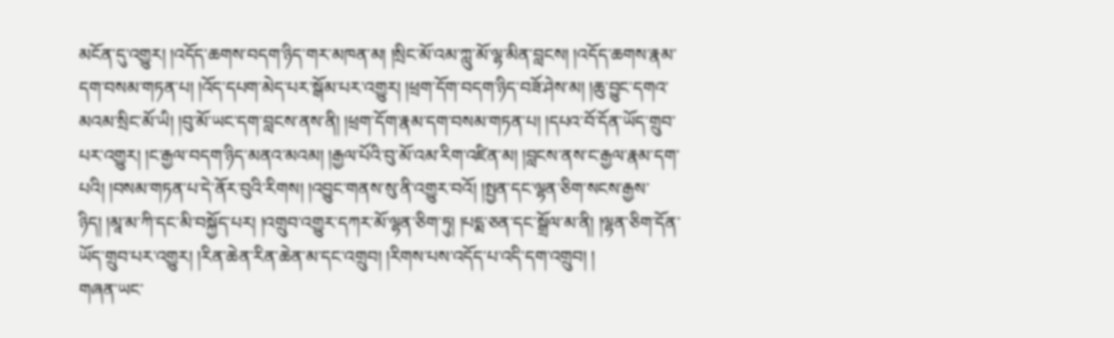མངོན་དུ་འགྱུར། །འདོད་ཆགས་བདག་ཉིད་གར་མཁན་མ། །སྲིང་མོ་འམ་ཀླུ་མོ་ལྷ་མིན་བླངས། །འདོད་ཆགས་རྣམ་དག་བསམ་གཏན་པ། །འོད་དཔག་མེད་པར་སྒོམ་པར་འགྱུར། །ཕྲག་དོག་བདག་ཉིད་བཟོ་ཤེས་མ། །ཆུ་བྱུང་དགའ་མའམ་སྲིང་མོ་ཡི། །བུ་མོ་ཡང་དག་བླངས་ནས་ནི། །ཕྲག་དོག་རྣམ་དག་བསམ་གཏན་པ། །དཔའ་བོ་དོན་ཡོད་གྲུབ་པར་འགྱུར། །ང་རྒྱལ་བདག་ཉིད་མནའ་མའམ། །རྒྱལ་པོའི་བུ་མོ་འམ་རིག་འཛིན་མ། །བླངས་ནས་ང་རྒྱལ་རྣམ་དག་པའི། །བསམ་གཏན་པ་དེ་ནོར་བུའི་རིགས། །འབྱུང་གནས་སུ་ནི་འགྱུར་བའོ། །སྤྱན་དང་ལྷན་ཅིག་སངས་རྒྱས་ཉིད། །མཱ་མ་ཀི་དང་མི་བསྐྱོད་པར། །འགྲུབ་འགྱུར་དཀར་མོ་ལྷན་ཅིག་ཏུ། །པདྨ་ཅན་དང་སྒྲོལ་མ་ནི། །ལྷན་ཅིག་དོན་ཡོད་གྲུབ་པར་འགྱུར། །རིན་ཆེན་རིན་ཆེན་མ་དང་འགྲུབ། །རིགས་པས་འདོད་པ་འདི་དག་འགྲུབ། །
གཞན་ཡང་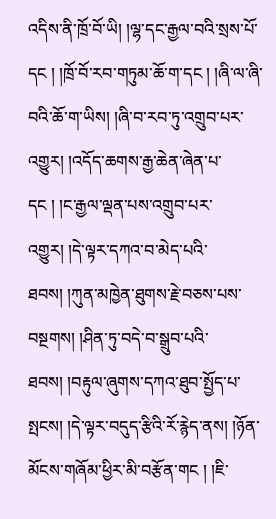འདིས་ནི་ཁྲོ་བོ་ཡི། །ལྷ་དང་རྒྱལ་བའི་སྲས་པོ་དང ། །ཁྲོ་བོ་རབ་གཏུམ་ཆོ་ག་དང ། །ཞི་ལ་ཞི་བའི་ཆོ་ག་ཡིས། །ཞི་བ་རབ་ཏུ་འགྲུབ་པར་འགྱུར། །འདོད་ཆགས་རྒྱ་ཆེན་ཞེན་པ་དང ། །ང་རྒྱལ་ལྡན་པས་འགྲུབ་པར་འགྱུར། །དེ་ལྟར་དཀའ་བ་མེད་པའི་ཐབས། །ཀུན་མཁྱེན་ཐུགས་རྗེ་བཅས་པས་བསྔགས། །ཤིན་ཏུ་བདེ་བ་སྒྲུབ་པའི་ཐབས། །བརྟུལ་ཞུགས་དཀའ་ཐུབ་སྤྱོད་པ་སྤངས། །དེ་ལྟར་བདུད་རྩིའི་རོ་རྙེད་ནས། །ཉོན་མོངས་གཞོམ་ཕྱིར་མི་བརྩོན་གང ། །ཇི་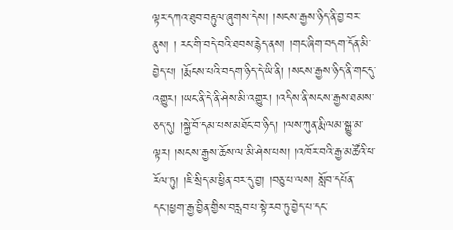ལྟར་དཀའ་ཐུབ་བརྟུལ་ཞུགས་དེས། །སངས་རྒྱས་ཉིད་ནི་བྱ་བར་ནུས། ། རང་གི་བདེ་བའི་ཐབས་རྙེད་ནས། །གང་ཞིག་བདག་དོན་མི་བྱེད་པ། །རྨོངས་པའི་བདག་ཉིད་དེ་ཡི་ནི། །སངས་རྒྱས་ཉིད་ནི་གང་དུ་འགྱུར། །ཡང་ནི་དེ་ནི་ཤེས་མི་འགྱུར། །འདིས་ནི་སངས་རྒྱས་ཐམས་ཅད་དུ། །སྐྱེ་བོ་དམ་པས་མཐོང་བ་ཉིད། །ལས་ཀུན་རྨི་ལམ་སྒྱུ་མ་ལྟར། །སངས་རྒྱས་ཆོས་ལ་མི་ཤེས་པས། །འཁོར་བའི་རྒྱ་མཚོའི་ཕ་རོལ་ཏུ། །ཇི་སྲིད་མ་ཕྱིན་བར་དུ་བྱ། །བཅུ་པ་ལས། སློབ་དཔོན་དང་།ཕྱག་རྒྱ་བྱིན་གྱིས་བརླབ་པ་སྟེ་རབ་ཏུ་བྱེད་པ་དང་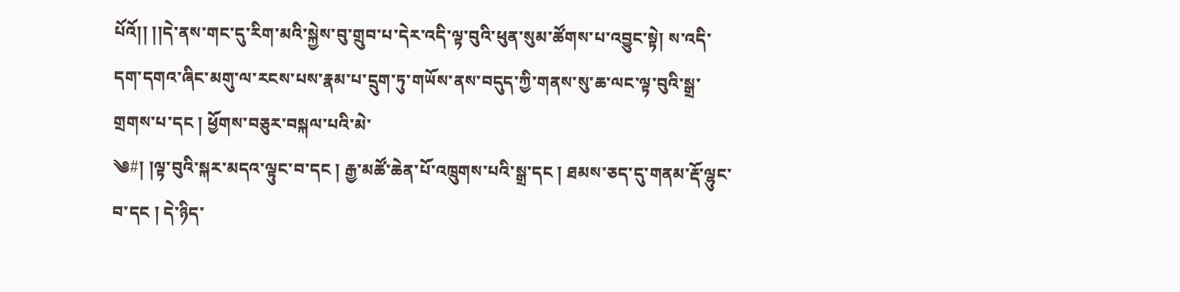པོའོ།། །།དེ་ནས་གང་དུ་རིག་མའི་སྐྱེས་བུ་གྲུབ་པ་དེར་འདི་ལྟ་བུའི་ཕུན་སུམ་ཚོགས་པ་འབྱུང་སྟེ། ས་འདི་དག་དགའ་ཞིང་མགུ་ལ་རངས་པས་རྣམ་པ་དྲུག་ཏུ་གཡོས་ནས་བདུད་ཀྱི་གནས་སུ་ཆ་ལང་ལྟ་བུའི་སྒྲ་གྲགས་པ་དང ། ཕྱོགས་བཅུར་བསྐལ་པའི་མེ་
༄#། །ལྟ་བུའི་སྐར་མདའ་ལྟུང་བ་དང ། རྒྱ་མཚོ་ཆེན་པོ་འཁྲུགས་པའི་སྒྲ་དང ། ཐམས་ཅད་དུ་གནམ་རྡོ་ལྷུང་བ་དང ། དེ་ཉིད་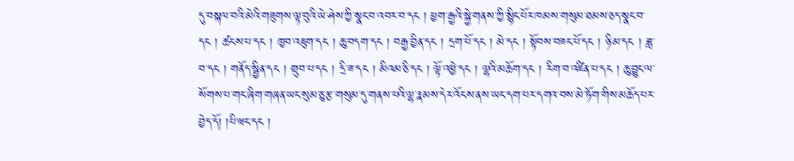དུ་བསྐལ་བའི་མེའི་གཟུགས་ལྟ་བུའི་ཡེ་ཤེས་ཀྱི་སྣང་བ་འབར་བ་དང ། ཕྱག་རྒྱའི་སྐྱེ་གནས་ཀྱི་སྙིང་པོར་ཁམས་གསུམ་ཐམས་ཅད་སྣང་བ་དང ། ཚངས་པ་དང ། ཁྱབ་འཇུག་དང ། ཆུ་བདག་དང ། བརྒྱ་བྱིན་དང ། དྲག་པོ་དང ། མེ་དང ། སྟོབས་བཟང་པོ་དང ། ཉི་མ་དང ། ཟླ་བ་དང ། གནོད་སྦྱིན་དང ། གྲུབ་པ་དང ། དྲི་ཟ་དང ། མིའམ་ཅི་དང ། ལྟོ་འཕྱེ་དང ། ལྷའི་མཆོག་དང ། རིག་བ་འཛིན་པ་དང ། ཆུ་བྱུང་ལ་སོགས་པ་གང་ཞིག་གཞན་ཡང་སུམ་ཅུ་རྩ་གསུམ་དུ་གནས་པའི་ལྷ་རྣམས་དེར་འོངས་ནས་ཡང་དག་པར་དགའ་བས་མེ་ཏོག་གིས་མཆོད་པར་བྱེད་དོ། །པི་ཝང་དང །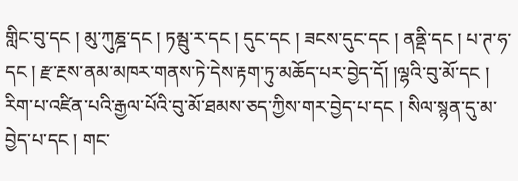གླིང་བུ་དང ། མུ་ཀུཎྜ་དང ། ཏམྦུ་ར་དང ། དུང་དང ། ཟངས་དུང་དང ། ནནྡི་དང ། པ་ཊ་ཧ་དང ། རྫ་རྔས་ནམ་མཁར་གནས་ཏེ་དེས་རྟག་ཏུ་མཆོད་པར་བྱེད་དོ། །ལྷའི་བུ་མོ་དང ། རིག་པ་འཛིན་པའི་རྒྱལ་པོའི་བུ་མོ་ཐམས་ཅད་ཀྱིས་གར་བྱེད་པ་དང ། སིལ་སྙན་དུ་མ་བྱེད་པ་དང ། གང་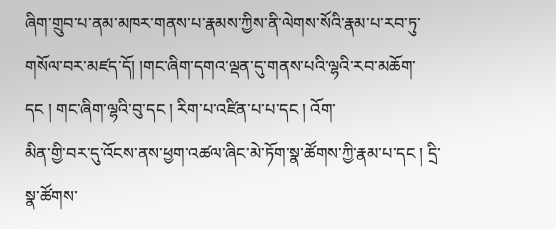ཞིག་གྲུབ་པ་ནམ་མཁར་གནས་པ་རྣམས་ཀྱིས་ནི་ལེགས་སོའི་རྣམ་པ་རབ་ཏུ་གསོལ་བར་མཛད་དོ། །གང་ཞིག་དགའ་ལྡན་དུ་གནས་པའི་ལྷའི་རབ་མཆོག་དང ། གང་ཞིག་ལྷའི་བུ་དང ། རིག་པ་འཛིན་པ་པ་དང ། འོག་
མིན་གྱི་བར་དུ་འོངས་ནས་ཕྱག་འཚལ་ཞིང་མེ་ཏོག་སྣ་ཚོགས་ཀྱི་རྣམ་པ་དང ། དྲི་སྣ་ཚོགས་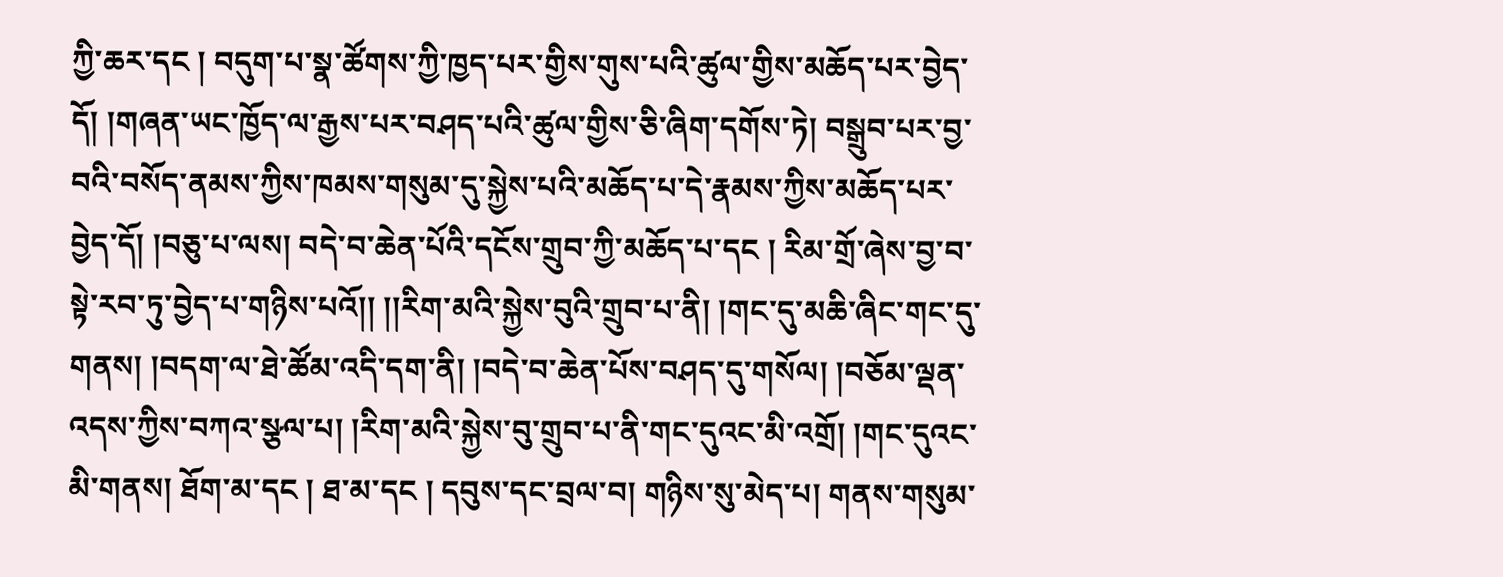ཀྱི་ཆར་དང ། བདུག་པ་སྣ་ཚོགས་ཀྱི་ཁྱད་པར་གྱིས་གུས་པའི་ཚུལ་གྱིས་མཆོད་པར་བྱེད་དོ། །གཞན་ཡང་ཁྱོད་ལ་རྒྱས་པར་བཤད་པའི་ཚུལ་གྱིས་ཅི་ཞིག་དགོས་ཏེ། བསྒྲུབ་པར་བྱ་བའི་བསོད་ནམས་ཀྱིས་ཁམས་གསུམ་དུ་སྐྱེས་པའི་མཆོད་པ་དེ་རྣམས་ཀྱིས་མཆོད་པར་བྱེད་དོ། །བཅུ་པ་ལས། བདེ་བ་ཆེན་པོའི་དངོས་གྲུབ་ཀྱི་མཆོད་པ་དང ། རིམ་གྲོ་ཞེས་བྱ་བ་སྟེ་རབ་ཏུ་བྱེད་པ་གཉིས་པའོ།། །།རིག་མའི་སྐྱེས་བུའི་གྲུབ་པ་ནི། །གང་དུ་མཆི་ཞིང་གང་དུ་གནས། །བདག་ལ་ཐེ་ཚོམ་འདི་དག་ནི། །བདེ་བ་ཆེན་པོས་བཤད་དུ་གསོལ། །བཅོམ་ལྡན་འདས་ཀྱིས་བཀའ་སྩལ་པ། །རིག་མའི་སྐྱེས་བུ་གྲུབ་པ་ནི་གང་དུའང་མི་འགྲོ། །གང་དུའང་མི་གནས། ཐོག་མ་དང ། ཐ་མ་དང ། དབུས་དང་བྲལ་བ། གཉིས་སུ་མེད་པ། གནས་གསུམ་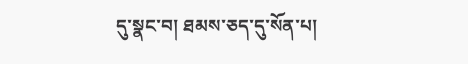དུ་སྣང་བ། ཐམས་ཅད་དུ་སོན་པ།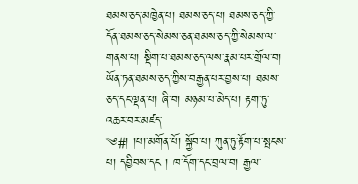ཐམས་ཅད་མཁྱེན་པ། ཐམས་ཅད་པ། ཐམས་ཅད་ཀྱི་དོན་ཐམས་ཅད་སེམས་ཅན་ཐམས་ཅད་ཀྱི་སེམས་ལ་གནས་པ། སྡིག་པ་ཐམས་ཅད་ལས་རྣམ་པར་གྲོལ་བ། ཡོན་ཏན་ཐམས་ཅད་ཀྱིས་བརྒྱན་པར་བྱས་པ། ཐམས་ཅད་དང་ལྡན་པ། ཞི་བ། མཉམ་པ་མེད་པ། རྟག་ཏུ་འཆར་བར་མཛད་
༄#། །པ།་མགོན་པོ། སྐྱོབ་པ། ཀུན་ཏུ་རྟོག་པ་སྤངས་པ། དབྱིབས་དང ། ཁ་དོག་དང་བྲལ་བ། རྒྱལ་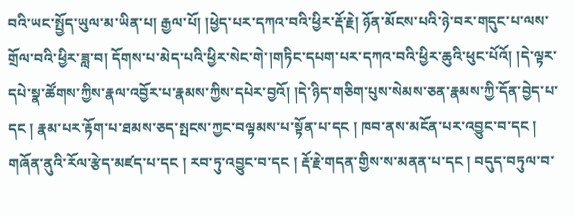བའི་ཡང་སྤྱོད་ཡུལ་མ་ཡིན་པ། རྒྱལ་པོ། །ཕྱེད་པར་དཀའ་བའི་ཕྱིར་རྡོ་རྗེ། ཉོན་མོངས་པའི་ཉེ་བར་གདུང་པ་ལས་གྲོལ་བའི་ཕྱིར་ཟླ་བ། དོགས་པ་མེད་པའི་ཕྱིར་སེང་གེ་།གཏིང་དཔག་པར་དཀའ་བའི་ཕྱིར་ཆུའི་ཕུང་པོའོ། །དེ་ལྟར་དཔེ་སྣ་ཚོགས་ཀྱིས་རྣལ་འབྱོར་པ་རྣམས་ཀྱིས་དཔེར་བྱའོ། །དེ་ཉིད་གཅིག་པུས་སེམས་ཅན་རྣམས་ཀྱི་དོན་བྱེད་པ་དང ། རྣམ་པར་རྟོག་པ་ཐམས་ཅད་སྤངས་ཀྱང་བལྟམས་པ་སྟོན་པ་དང ། ཁབ་ནས་མངོན་པར་འབྱུང་བ་དང ། གཞོན་ནུའི་རོལ་རྩེད་མཛད་པ་དང ། རབ་ཏུ་འབྱུང་བ་དང ། རྡོ་རྗེ་གདན་གྱིས་ས་མནན་པ་དང ། བདུད་བཏུལ་བ་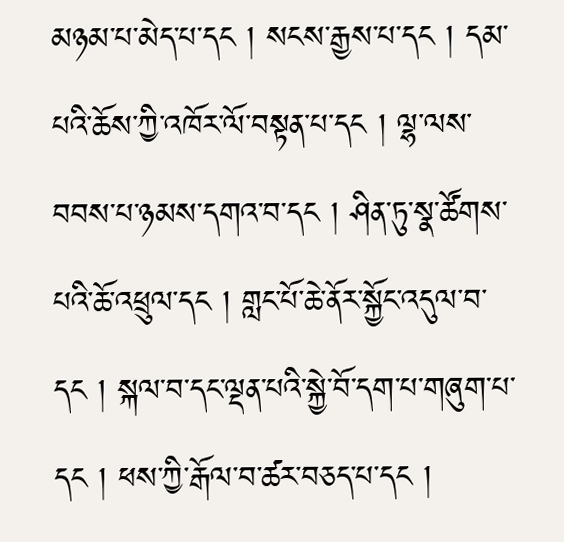མཉམ་པ་མེད་པ་དང ། སངས་རྒྱས་པ་དང ། དམ་པའི་ཆོས་ཀྱི་འཁོར་ལོ་བསྟན་པ་དང ། ལྷ་ལས་བབས་པ་ཉམས་དགའ་བ་དང ། ཤིན་ཏུ་སྣ་ཚོགས་པའི་ཆོ་འཕྲུལ་དང ། གླང་པོ་ཆེ་ནོར་སྐྱོང་འདུལ་བ་དང ། སྐལ་བ་དང་ལྡན་པའི་སྐྱེ་བོ་དག་པ་གཞུག་པ་དང ། ཕས་ཀྱི་རྒོལ་བ་ཚར་བཅད་པ་དང །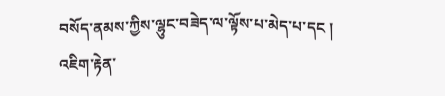བསོད་ནམས་ཀྱིས་ལྷུང་བཟེད་ལ་ལྟོས་པ་མེད་པ་དང ། འཇིག་རྟེན་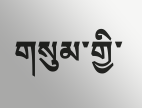གསུམ་གྱི་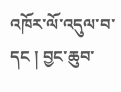འཁོར་ལོ་འདུལ་བ་དང ། བྱང་ཆུབ་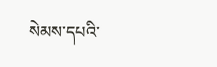སེམས་དཔའི་